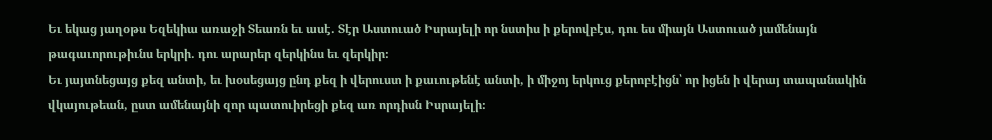Եւ եկաց յաղօթս Եզեկիա առաջի Տեառն եւ ասէ. Տէր Աստուած Իսրայելի որ նստիս ի քերովբէս, դու ես միայն Աստուած յամենայն թագաւորութիւնս երկրի. դու արարեր զերկինս եւ զերկիր։
Եւ յայտնեցայց քեզ անտի, եւ խօսեցայց ընդ քեզ ի վերուստ ի քաւութենէ անտի, ի միջոյ երկուց քերոբէիցն՝ որ իցեն ի վերայ տապանակին վկայութեան, ըստ ամենայնի զոր պատուիրեցի քեզ առ որդիսն Իսրայելի։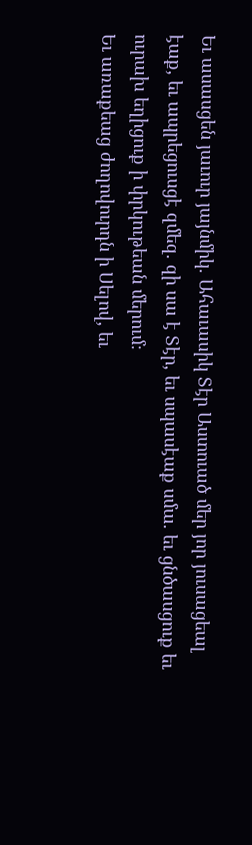Եւ ասասցեն յաւուր յայնմիկ. Ահաւասիկ Տէր Աստուած մեր յոր յուսացեալ էաք, եւ ապրեցուսցէ զմեզ. զի սա է Տէր, եւ սպասէաք սմա. եւ ցնծասցուք եւ ուրախ եղիցուք ի փրկութեան մերում։
Եւ առաքեաց ժողովուրդն ի Սելով, եւ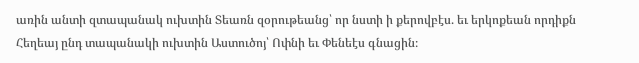առին անտի զտապանակ ուխտին Տեառն զօրութեանց՝ որ նստի ի քերովբէս. եւ երկոքեան որդիքն Հեղեայ ընդ տապանակի ուխտին Աստուծոյ՝ Ոփնի եւ Փենեէս գնացին։